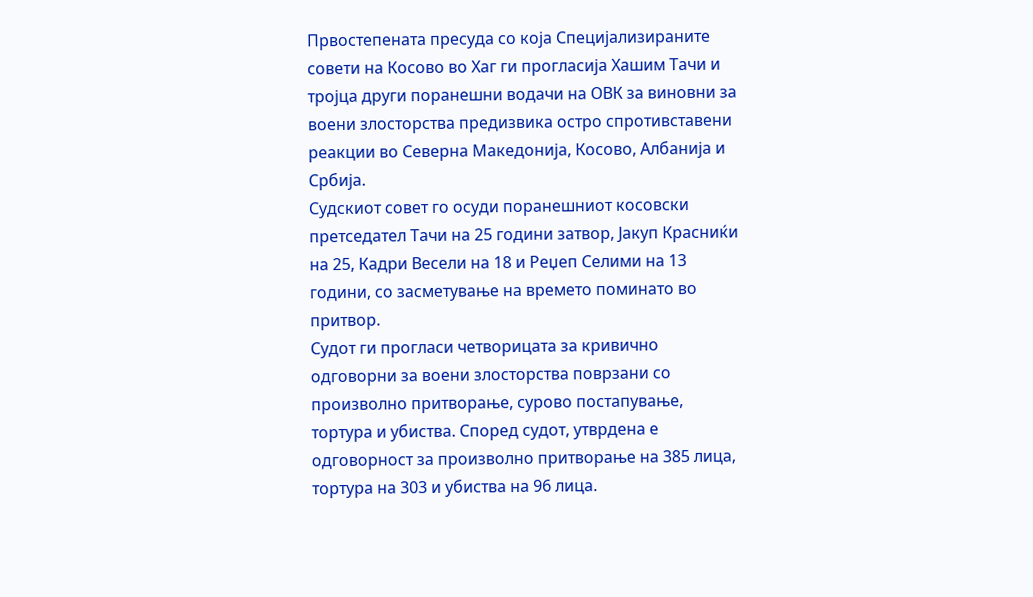Првостепената пресуда со која Специјализираните совети на Косово во Хаг ги прогласија Хашим Тачи и тројца други поранешни водачи на ОВК за виновни за воени злосторства предизвика остро спротивставени реакции во Северна Македонија, Косово, Албанија и Србија.
Судскиот совет го осуди поранешниот косовски претседател Тачи на 25 години затвор, Јакуп Красниќи на 25, Кадри Весели на 18 и Реџеп Селими на 13 години, со засметување на времето поминато во притвор.
Судот ги прогласи четворицата за кривично одговорни за воени злосторства поврзани со произволно притворање, сурово постапување, тортура и убиства. Според судот, утврдена е одговорност за произволно притворање на 385 лица, тортура на 303 и убиства на 96 лица.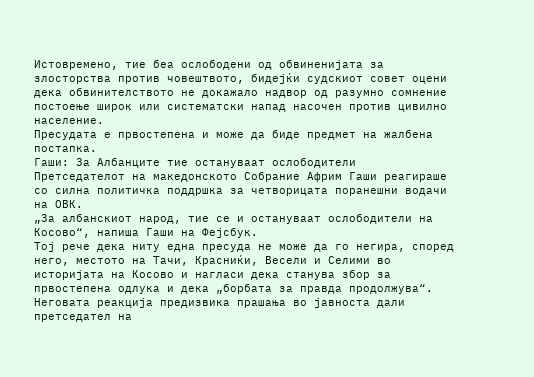Истовремено, тие беа ослободени од обвиненијата за злосторства против човештвото, бидејќи судскиот совет оцени дека обвинителството не докажало надвор од разумно сомнение постоење широк или систематски напад насочен против цивилно население.
Пресудата е првостепена и може да биде предмет на жалбена постапка.
Гаши: За Албанците тие остануваат ослободители
Претседателот на македонското Собрание Африм Гаши реагираше со силна политичка поддршка за четворицата поранешни водачи на ОВК.
„За албанскиот народ, тие се и остануваат ослободители на Косово“, напиша Гаши на Фејсбук.
Тој рече дека ниту една пресуда не може да го негира, според него, местото на Тачи, Красниќи, Весели и Селими во историјата на Косово и нагласи дека станува збор за првостепена одлука и дека „борбата за правда продолжува“.
Неговата реакција предизвика прашања во јавноста дали претседател на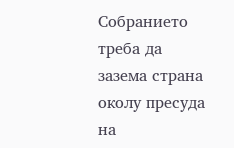Собранието треба да зазема страна околу пресуда на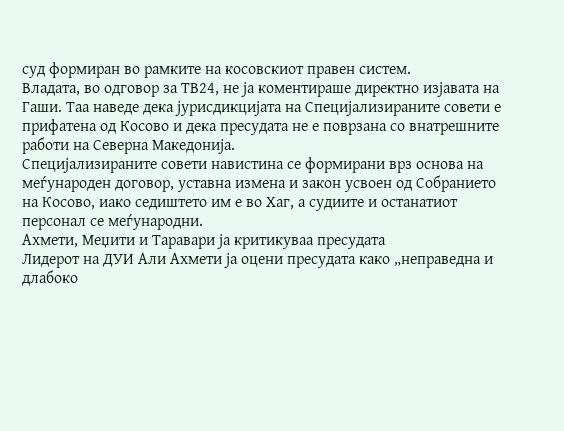суд формиран во рамките на косовскиот правен систем.
Владата, во одговор за ТВ24, не ја коментираше директно изјавата на Гаши. Таа наведе дека јурисдикцијата на Специјализираните совети е прифатена од Косово и дека пресудата не е поврзана со внатрешните работи на Северна Македонија.
Специјализираните совети навистина се формирани врз основа на меѓународен договор, уставна измена и закон усвоен од Собранието на Косово, иако седиштето им е во Хаг, а судиите и останатиот персонал се меѓународни.
Ахмети, Меџити и Таравари ја критикуваа пресудата
Лидерот на ДУИ Али Ахмети ја оцени пресудата како „неправедна и длабоко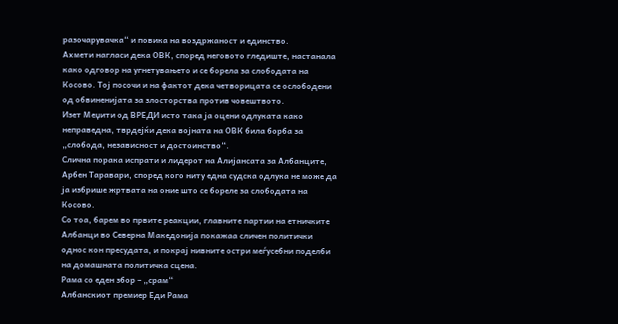разочарувачка“ и повика на воздржаност и единство.
Ахмети нагласи дека ОВК, според неговото гледиште, настанала како одговор на угнетувањето и се борела за слободата на Косово. Тој посочи и на фактот дека четворицата се ослободени од обвиненијата за злосторства против човештвото.
Изет Меџити од ВРЕДИ исто така ја оцени одлуката како неправедна, тврдејќи дека војната на ОВК била борба за „слобода, независност и достоинство“.
Слична порака испрати и лидерот на Алијансата за Албанците, Арбен Таравари, според кого ниту една судска одлука не може да ја избрише жртвата на оние што се бореле за слободата на Косово.
Со тоа, барем во првите реакции, главните партии на етничките Албанци во Северна Македонија покажаа сличен политички однос кон пресудата, и покрај нивните остри меѓусебни поделби на домашната политичка сцена.
Рама со еден збор – „срам“
Албанскиот премиер Еди Рама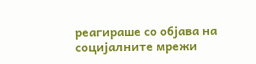реагираше со објава на социјалните мрежи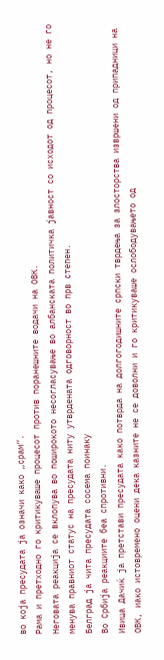во која пресудата ја означи како „срам“.
Рама и претходно го критикуваше процесот против поранешните водачи на ОВК.
Неговата реакција се вклопува во поширокото несогласување во албанската политичка јавност со исходот од процесот, но не го менува правниот статус на пресудата ниту утврдената одговорност во прв степен.
Белград ја чита пресудата сосема поинаку
Во Србија реакциите беа спротивни.
Ивица Дачиќ ја претстави пресудата како потврда на долгогодишните српски тврдења за злосторства извршени од припадници на ОВК, иако истовремено оцени дека казните не се доволни и го критикуваше ослободувањето од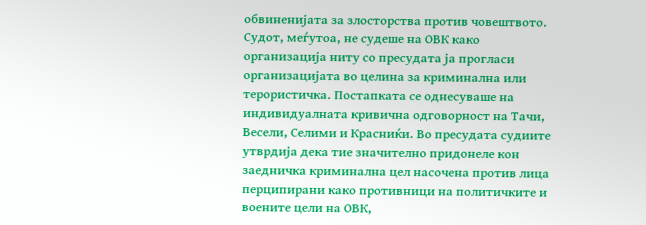обвиненијата за злосторства против човештвото.
Судот, меѓутоа, не судеше на ОВК како организација ниту со пресудата ја прогласи организацијата во целина за криминална или терористичка. Постапката се однесуваше на индивидуалната кривична одговорност на Тачи, Весели, Селими и Красниќи. Во пресудата судиите утврдија дека тие значително придонеле кон заедничка криминална цел насочена против лица перципирани како противници на политичките и воените цели на ОВК,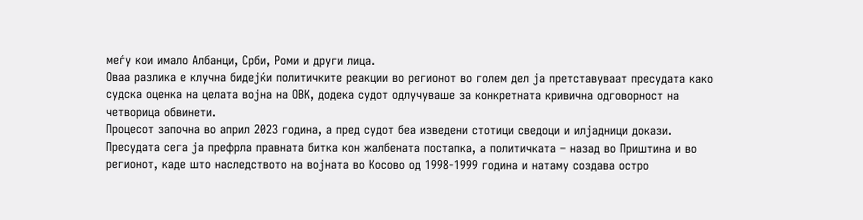меѓу кои имало Албанци, Срби, Роми и други лица.
Оваа разлика е клучна бидејќи политичките реакции во регионот во голем дел ја претставуваат пресудата како судска оценка на целата војна на ОВК, додека судот одлучуваше за конкретната кривична одговорност на четворица обвинети.
Процесот започна во април 2023 година, а пред судот беа изведени стотици сведоци и илјадници докази.
Пресудата сега ја префрла правната битка кон жалбената постапка, а политичката – назад во Приштина и во регионот, каде што наследството на војната во Косово од 1998-1999 година и натаму создава остро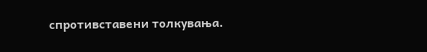спротивставени толкувања.